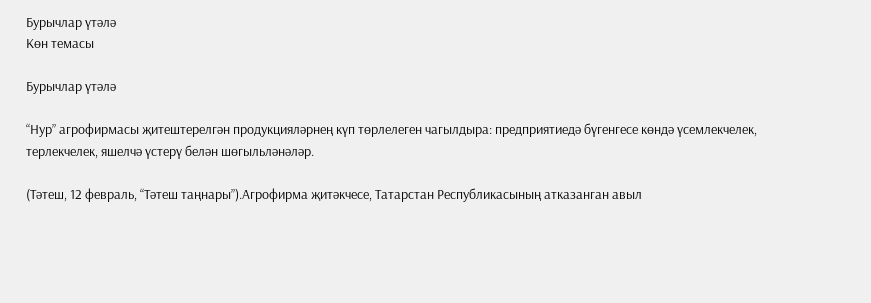Бурычлар үтәлә
Көн темасы

Бурычлар үтәлә

“Нур” агрофирмасы җитештерелгән продукцияләрнең күп төрлелеген чагылдыра: предприятиедә бүгенгесе көндә үсемлекчелек, терлекчелек, яшелчә үстерү белән шөгыльләнәләр.

(Тәтеш, 12 февраль, “Тәтеш таңнары”).Агрофирма җитәкчесе, Татарстан Республикасының атказанган авыл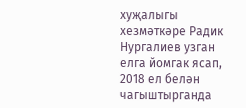хуҗалыгы хезмәткәре Радик Нургалиев узган елга йомгак ясап, 2018 ел белән чагыштырганда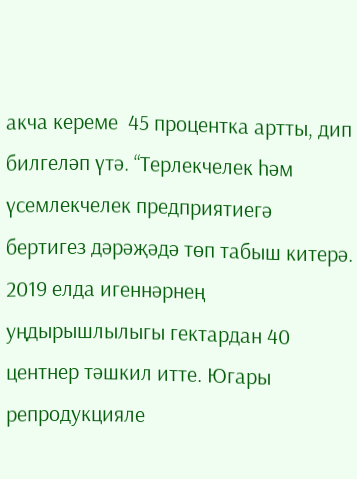акча кереме  45 процентка артты, дип билгеләп үтә. “Терлекчелек һәм үсемлекчелек предприятиегә бертигез дәрәҗәдә төп табыш китерә. 2019 елда игеннәрнең уңдырышлылыгы гектардан 40 центнер тәшкил итте. Югары репродукцияле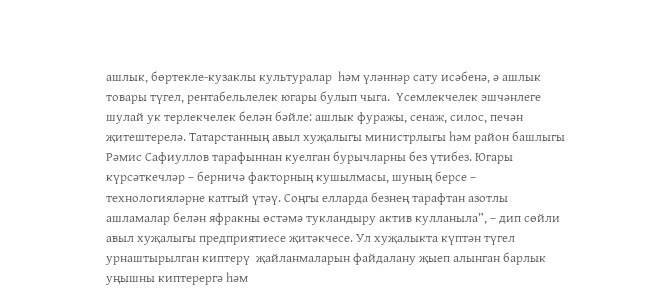ашлык, бөртекле-кузаклы культуралар  һәм үләннәр сату исәбенә, ә ашлык товары түгел, рентабельлелек югары булып чыга.  Үсемлекчелек эшчәнлеге шулай ук терлекчелек белән бәйле: ашлык фуражы, сенаж, силос, печән җитештерелә. Татарстанның авыл хуҗалыгы министрлыгы һәм район башлыгы Рәмис Сафиуллов тарафыннан куелган бурычларны без үтибез. Югары күрсәткечләр – берничә факторның кушылмасы, шуның берсе – технологияләрне катгый үтәү. Соңгы елларда безнең тарафтан азотлы ашламалар белән яфракны өстәмә тукландыру актив кулланыла”, – дип сөйли авыл хуҗалыгы предприятиесе җитәкчесе. Ул хуҗалыкта күптән түгел урнаштырылган киптерү  җайланмаларын файдалану җыеп алынган барлык уңышны киптерергә һәм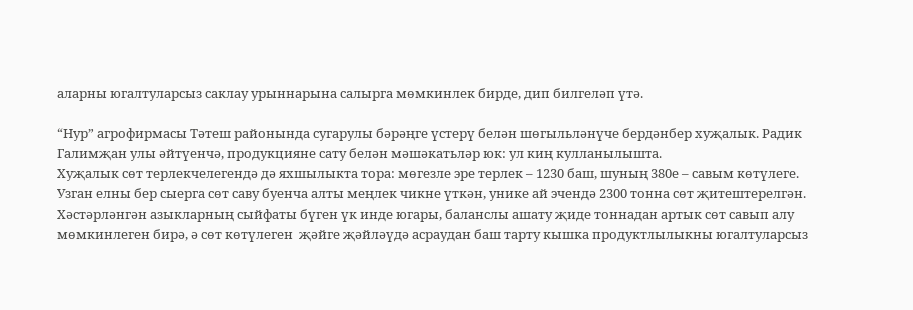аларны югалтуларсыз саклау урыннарына салырга мөмкинлек бирде, дип билгеләп үтә.

“Нур” агрофирмасы Тәтеш районында сугарулы бәрәңге үстерү белән шөгыльләнүче бердәнбер хуҗалык. Радик Галимҗан улы әйтүенчә, продукцияне сату белән мәшәкатьләр юк: ул киң кулланылышта.
Хуҗалык сөт терлекчелегендә дә яхшылыкта тора: мөгезле эре терлек – 1230 баш, шуның 380е – савым көтүлеге. Узган елны бер сыерга сөт саву буенча алты меңлек чикне үткән, унике ай эчендә 2300 тонна сөт җитештерелгән. Хәстәрләнгән азыкларның сыйфаты бүген үк инде югары, баланслы ашату җиде тоннадан артык сөт савып алу мөмкинлеген бирә, ә сөт көтүлеген  җәйге җәйләүдә асраудан баш тарту кышка продуктлылыкны югалтуларсыз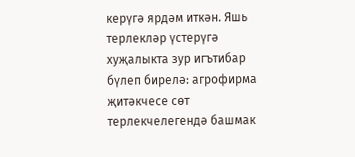керүгә ярдәм иткән. Яшь терлекләр үстерүгә хуҗалыкта зур игътибар бүлеп бирелә: агрофирма җитәкчесе сөт терлекчелегендә башмак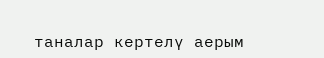таналар кертелү аерым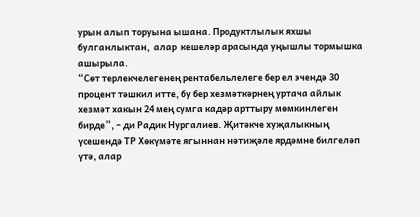урын алып торуына ышана. Продуктлылык яхшы булганлыктан,  алар  кешеләр арасында уңышлы тормышка ашырыла.
“Сөт терлекчелегенең рентабельлелеге бер ел эчендә 30 процент тәшкил итте, бу бер хезмәткәрнең уртача айлык хезмәт хакын 24 мең сумга кадәр арттыру мөмкинлеген бирде”, – ди Радик Нургалиев. Җитәкче хуҗалыкның үсешендә ТР Хөкүмәте ягыннан нәтиҗәле ярдәмне билгеләп үтә, алар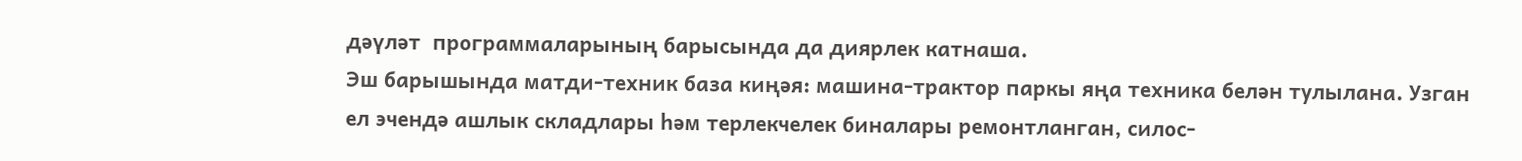дәүләт  программаларының барысында да диярлек катнаша.
Эш барышында матди-техник база киңәя: машина-трактор паркы яңа техника белән тулылана. Узган ел эчендә ашлык складлары һәм терлекчелек биналары ремонтланган, силос-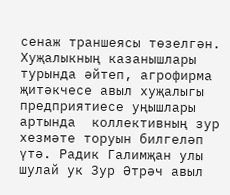сенаж траншеясы төзелгән.
Хуҗалыкның казанышлары турында әйтеп, агрофирма җитәкчесе авыл хуҗалыгы предприятиесе уңышлары артында  коллективның зур хезмәте торуын билгеләп үтә. Радик Галимҗан улы шулай ук Зур Әтрәч авыл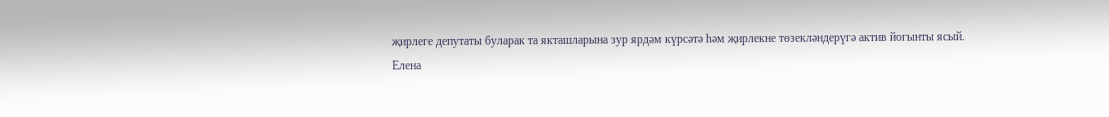җирлеге депутаты буларак та якташларына зур ярдәм күрсәтә һәм җирлекне төзекләндерүгә актив йогынты ясый.
Елена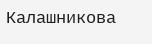Калашникова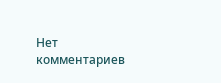Нет комментариев